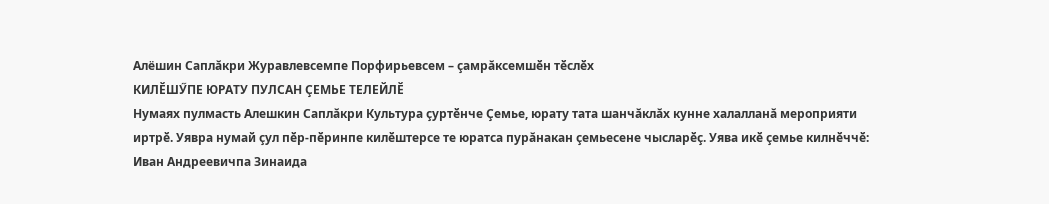Алёшин Саплăкри Журавлевсемпе Порфирьевсем – çамрăксемшӗн тӗслӗх
КИЛӖШӲПЕ ЮРАТУ ПУЛСАН ÇЕМЬЕ ТЕЛЕЙЛӖ
Нумаях пулмасть Алешкин Саплăкри Культура çуртӗнче Çемье, юрату тата шанчăклăх кунне халалланă мероприяти иртрӗ. Уявра нумай çул пӗр-пӗринпе килӗштерсе те юратса пурăнакан çемьесене чысларӗç. Уява икӗ çемье килнӗччӗ: Иван Андреевичпа Зинаида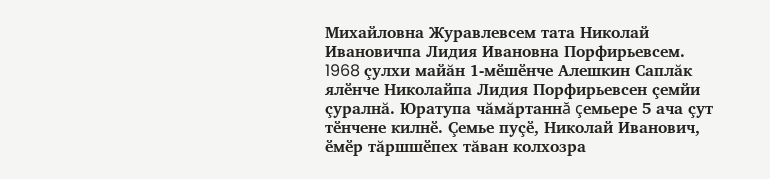Михайловна Журавлевсем тата Николай Ивановичпа Лидия Ивановна Порфирьевсем.
1968 çулхи майăн 1-мӗшӗнче Алешкин Саплăк ялӗнче Николайпа Лидия Порфирьевсен çемйи çуралнă. Юратупа чăмăртаннă çемьере 5 ача çут тӗнчене килнӗ. Çемье пуçӗ, Николай Иванович, ӗмӗр тăршшӗпех тăван колхозра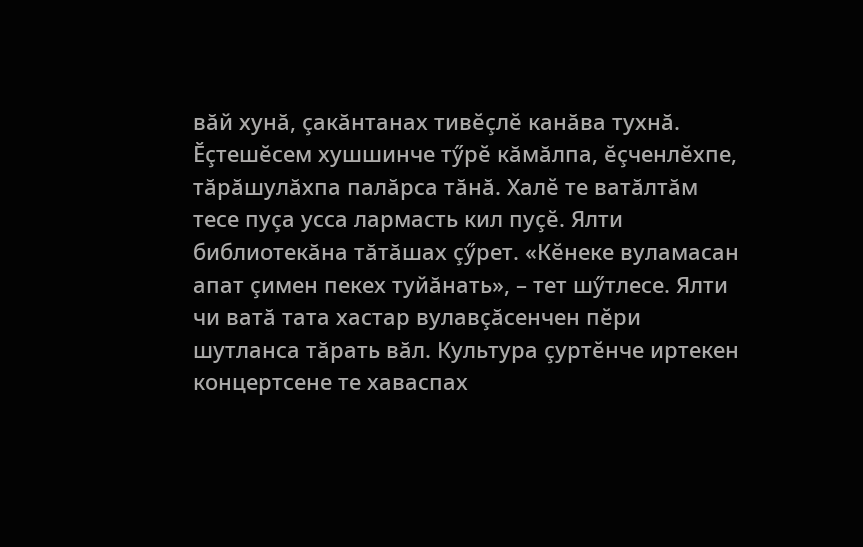вăй хунă, çакăнтанах тивӗçлӗ канăва тухнă. Ӗçтешӗсем хушшинче тӳрӗ кăмăлпа, ӗçченлӗхпе, тăрăшулăхпа палăрса тăнă. Халӗ те ватăлтăм тесе пуçа усса лармасть кил пуçӗ. Ялти библиотекăна тăтăшах çӳрет. «Кӗнеке вуламасан апат çимен пекех туйăнать», – тет шӳтлесе. Ялти чи ватă тата хастар вулавçăсенчен пӗри шутланса тăрать вăл. Культура çуртӗнче иртекен концертсене те хаваспах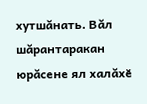хутшăнать. Вăл шăрантаракан юрăсене ял халăхӗ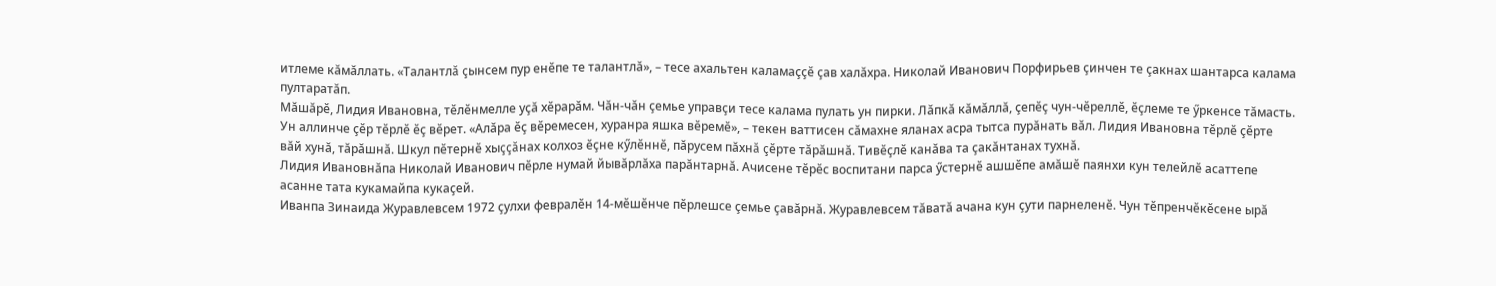итлеме кăмăллать. «Талантлă çынсем пур енӗпе те талантлă», – тесе ахальтен каламаççӗ çав халăхра. Николай Иванович Порфирьев çинчен те çакнах шантарса калама пултаратăп.
Мăшăрӗ, Лидия Ивановна, тӗлӗнмелле уçă хӗрарăм. Чăн-чăн çемье управçи тесе калама пулать ун пирки. Лăпкă кăмăллă, çепӗç чун-чӗреллӗ, ӗçлеме те ӳркенсе тăмасть. Ун аллинче çӗр тӗрлӗ ӗç вӗрет. «Алăра ӗç вӗремесен, хуранра яшка вӗремӗ», – текен ваттисен сăмахне яланах асра тытса пурăнать вăл. Лидия Ивановна тӗрлӗ çӗрте вăй хунă, тăрăшнă. Шкул пӗтернӗ хыççăнах колхоз ӗçне кӳлӗннӗ, пăрусем пăхнă çӗрте тăрăшнă. Тивӗçлӗ канăва та çакăнтанах тухнă.
Лидия Ивановнăпа Николай Иванович пӗрле нумай йывăрлăха парăнтарнă. Ачисене тӗрӗс воспитани парса ӳстернӗ ашшӗпе амăшӗ паянхи кун телейлӗ асаттепе асанне тата кукамайпа кукаçей.
Иванпа Зинаида Журавлевсем 1972 çулхи февралӗн 14-мӗшӗнче пӗрлешсе çемье çавăрнă. Журавлевсем тăватă ачана кун çути парнеленӗ. Чун тӗпренчӗкӗсене ырă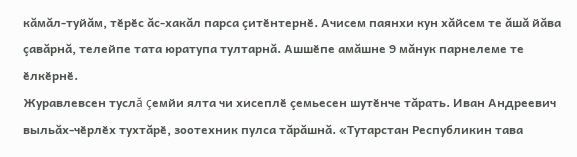кăмăл-туйăм, тӗрӗс ăс-хакăл парса çитӗнтернӗ. Ачисем паянхи кун хăйсем те ăшă йăва çавăрнă, телейпе тата юратупа тултарнă. Ашшӗпе амăшне 9 мăнук парнелеме те ӗлкӗрнӗ.
Журавлевсен туслă çемйи ялта чи хисеплӗ çемьесен шутӗнче тăрать. Иван Андреевич выльăх-чӗрлӗх тухтăрӗ, зоотехник пулса тăрăшнă. «Тутарстан Республикин тава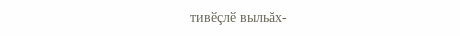тивӗçлӗ выльăх-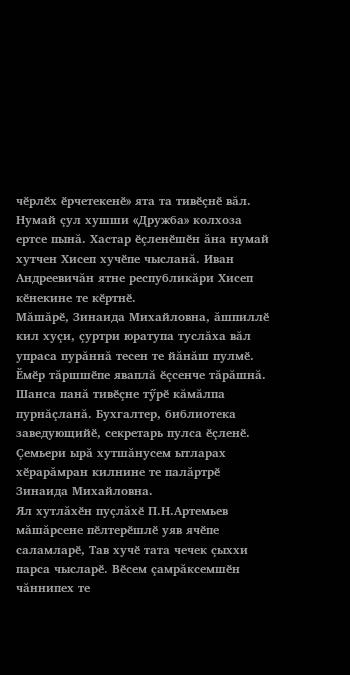чӗрлӗх ӗрчетекенӗ» ята та тивӗçнӗ вăл. Нумай çул хушши «Дружба» колхоза ертсе пынă. Хастар ӗçленӗшӗн ăна нумай хутчен Хисеп хучӗпе чысланă. Иван Андреевичăн ятне республикăри Хисеп кӗнекине те кӗртнӗ.
Мăшăрӗ, Зинаида Михайловна, ăшпиллӗ кил хуçи, çуртри юратупа туслăха вăл упраса пурăннă тесен те йăнăш пулмӗ. Ӗмӗр тăршшӗпе яваплă ӗçсенче тăрăшнă. Шанса панă тивӗçне тӳрӗ кăмăлпа пурнăçланă. Бухгалтер, библиотека заведующийӗ, секретарь пулса ӗçленӗ. Çемьери ырă хутшăнусем ытларах хӗрарăмран килнине те палăртрӗ Зинаида Михайловна.
Ял хутлăхӗн пуçлăхӗ П.Н.Артемьев мăшăрсене пӗлтерӗшлӗ уяв ячӗпе саламларӗ, Тав хучӗ тата чечек çыххи парса чысларӗ. Вӗсем çамрăксемшӗн чăннипех те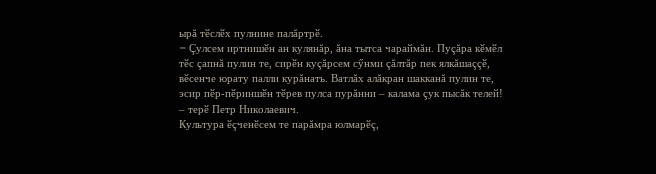ырă тӗслӗх пулнине палăртрӗ.
– Çулсем иртнишӗн ан кулянăр, ăна тытса чараймăн. Пуçăра кӗмӗл тӗс çапнă пулин те, сирӗн куçăрсем сӳнми çăлтăр пек ялкăшаççӗ, вӗсенче юрату палли курăнать. Ватлăх алăкран шакканă пулин те, эсир пӗр-пӗриншӗн тӗрев пулса пурăнни – калама çук пысăк телей! – терӗ Петр Николаевич.
Культура ӗçченӗсем те парăмра юлмарӗç,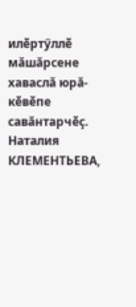илӗртӳллӗ мăшăрсене хаваслă юрă-кӗвӗпе савăнтарчӗç.
Наталия КЛЕМЕНТЬЕВА,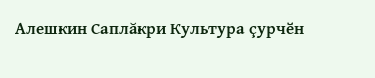Алешкин Саплăкри Культура çурчӗн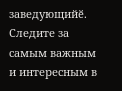заведующийӗ.
Следите за самым важным и интересным в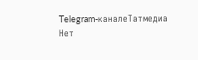Telegram-каналеТатмедиа
Нет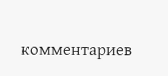комментариев